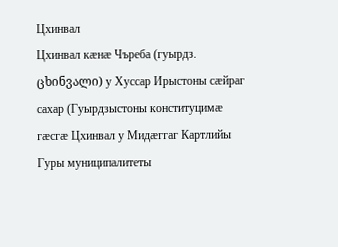Цхинвал
Цхинвал кæнæ Чъреба (гуырдз. ცხინვალი) у Хуссар Ирыстоны сæйраг сахар (Гуырдзыстоны конституцимæ гæсгæ Цхинвал у Мидæггаг Картлийы Гуры муниципалитеты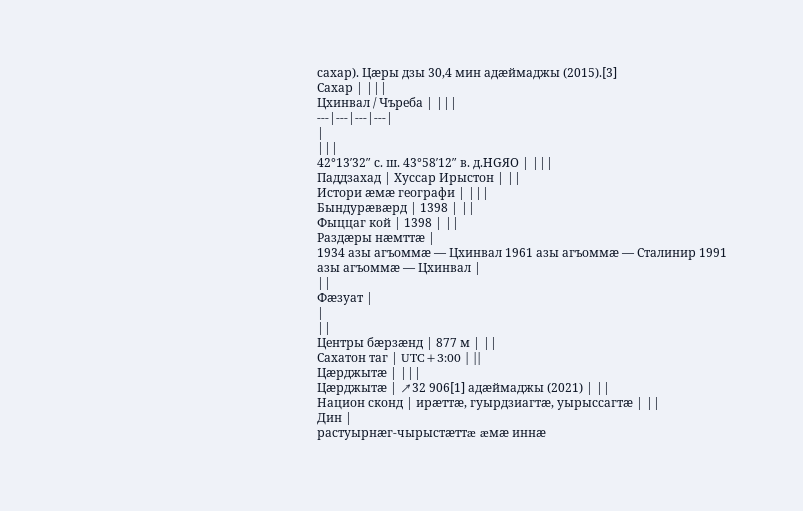сахар). Цæры дзы 30,4 мин адæймаджы (2015).[3]
Сахар | |||
Цхинвал / Чъреба | |||
---|---|---|---|
|
|||
42°13′32″ с. ш. 43°58′12″ в. д.HGЯO | |||
Паддзахад | Хуссар Ирыстон | ||
Истори æмæ географи | |||
Бындурæвæрд | 1398 | ||
Фыццаг кой | 1398 | ||
Раздæры нæмттæ |
1934 азы агъоммæ — Цхинвал 1961 азы агъоммæ — Сталинир 1991 азы агъоммæ — Цхинвал |
||
Фæзуат |
|
||
Центры бæрзæнд | 877 м | ||
Сахатон таг | UTC+3:00 | ||
Цæрджытæ | |||
Цæрджытæ | ↗32 906[1] адæймаджы (2021) | ||
Национ сконд | ирæттæ, гуырдзиагтæ, уырыссагтæ | ||
Дин |
растуырнæг-чырыстæттæ æмæ иннæ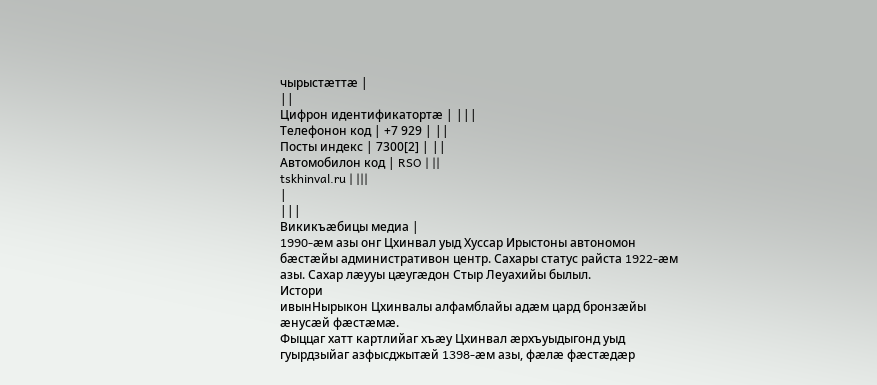чырыстæттæ |
||
Цифрон идентификатортæ | |||
Телефонон код | +7 929 | ||
Посты индекс | 7300[2] | ||
Автомобилон код | RSO | ||
tskhinval.ru | |||
|
|||
Викикъæбицы медиа |
1990-æм азы онг Цхинвал уыд Хуссар Ирыстоны автономон бæстæйы административон центр. Сахары статус райста 1922-æм азы. Сахар лæууы цæугæдон Стыр Леуахийы былыл.
Истори
ивынНырыкон Цхинвалы алфамблайы адæм цард бронзæйы æнусæй фæстæмæ.
Фыццаг хатт картлийаг хъæу Цхинвал æрхъуыдыгонд уыд гуырдзыйаг азфысджытæй 1398-æм азы, фæлæ фæстæдæр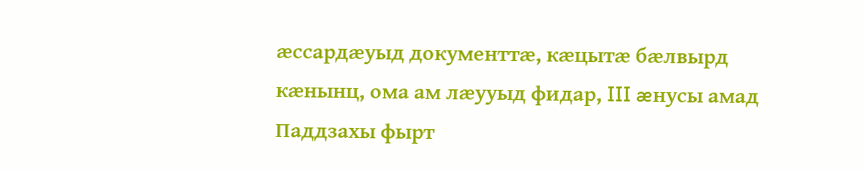æссардæуыд документтæ, кæцытæ бæлвырд кæнынц, ома ам лæууыд фидар, III æнусы амад Паддзахы фырт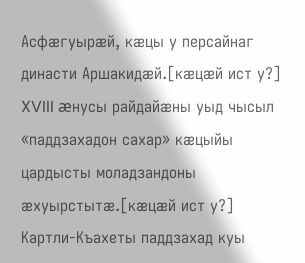Асфæгуырæй, кæцы у персайнаг династи Аршакидæй.[кæцæй ист у?]
XVIII æнусы райдайæны уыд чысыл «паддзахадон сахар» кæцыйы цардысты моладзандоны æхуырстытæ.[кæцæй ист у?] Картли-Къахеты паддзахад куы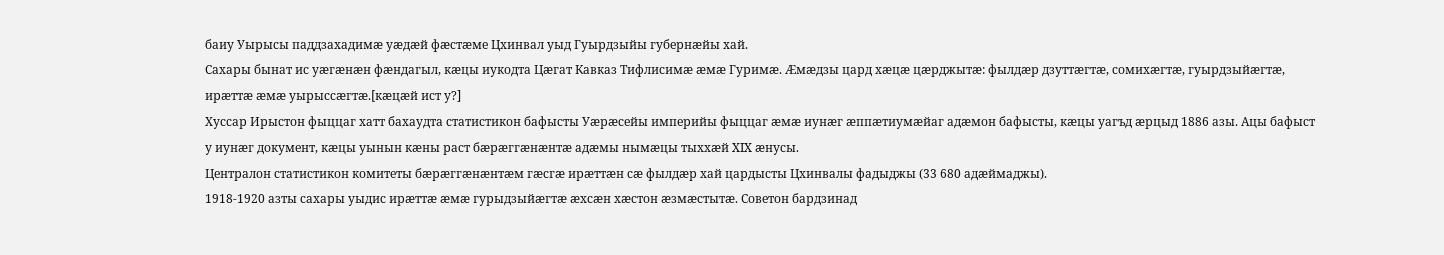баиу Уырысы паддзахадимæ уæдæй фæстæме Цхинвал уыд Гуырдзыйы губернæйы хай.
Сахары бынат ис уæгæнæн фæндагыл, кæцы иукодта Цæгат Кавказ Тифлисимæ æмæ Гуримæ. Æмæдзы цард хæцæ цæрджытæ: фылдæр дзуттæгтæ, сомихæгтæ, гуырдзыйæгтæ, ирæттæ æмæ уырыссæгтæ.[кæцæй ист у?]
Хуссар Ирыстон фыццаг хатт бахаудта статистикон бафысты Уæрæсейы империйы фыццаг æмæ иунæг æппæтиумæйаг адæмон бафысты, кæцы уагъд æрцыд 1886 азы. Ацы бафыст у иунæг документ, кæцы уынын кæны раст бæрæггæнæнтæ адæмы нымæцы тыххæй XIX æнусы.
Централон статистикон комитеты бæрæггæнæнтæм гæсгæ ирæттæн сæ фылдæр хай цардысты Цхинвалы фадыджы (33 680 адæймаджы).
1918-1920 азты сахары уыдис ирæттæ æмæ гурыдзыйæгтæ æхсæн хæстон æзмæстытæ. Советон бардзинад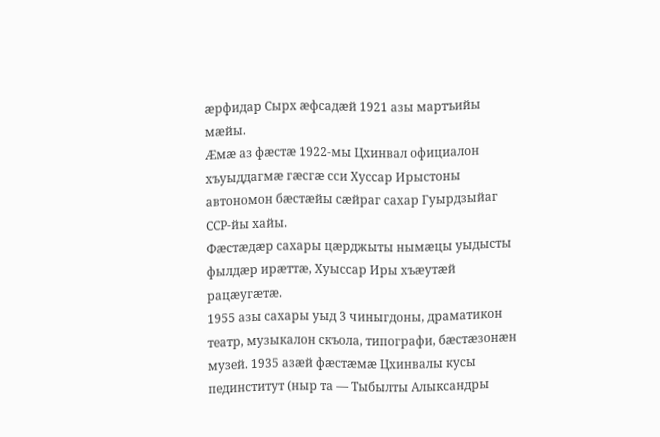æрфидар Сырх æфсадæй 1921 азы мартъийы мæйы.
Æмæ аз фæстæ 1922-мы Цхинвал официалон хъуыддагмæ гæсгæ сси Хуссар Ирыстоны автономон бæстæйы сæйраг сахар Гуырдзыйаг ССР-йы хайы.
Фæстæдæр сахары цæрджыты нымæцы уыдысты фылдæр ирæттæ, Хуыссар Иры хъæутæй рацæугæтæ.
1955 азы сахары уыд 3 чиныгдоны, драматикон театр, музыкалон скъола, типографи, бæстæзонæн музей. 1935 азæй фæстæмæ Цхинвалы кусы пединститут (ныр та — Тыбылты Алыксандры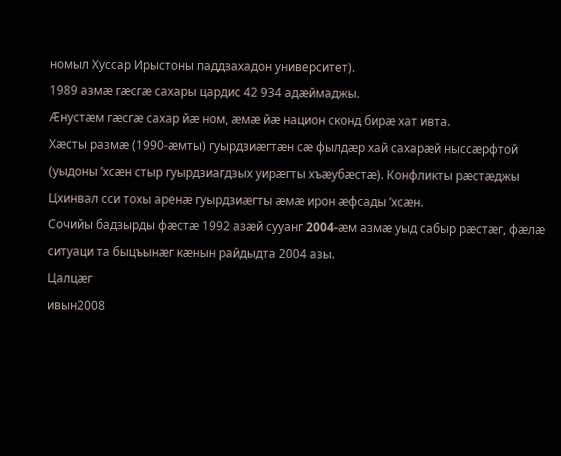номыл Хуссар Ирыстоны паддзахадон университет).
1989 азмæ гæсгæ сахары цардис 42 934 адæймаджы.
Æнустæм гæсгæ сахар йæ ном, æмæ йæ национ сконд бирæ хат ивта.
Хæсты размæ (1990-æмты) гуырдзиæгтæн сæ фылдæр хай сахарæй ныссæрфтой (уыдоны ’хсæн стыр гуырдзиагдзых уирæгты хъæубæстæ). Конфликты рæстæджы Цхинвал сси тохы аренæ гуырдзиæгты æмæ ирон æфсады ’хсæн.
Сочийы бадзырды фæстæ 1992 азæй сууанг 2004-æм азмæ уыд сабыр рæстæг, фæлæ ситуаци та быцъынæг кæнын райдыдта 2004 азы.
Цалцæг
ивын2008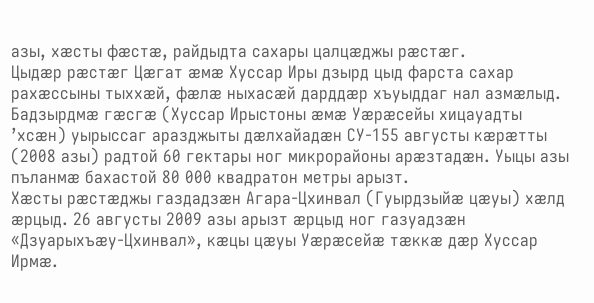азы, хæсты фæстæ, райдыдта сахары цалцæджы рæстæг.
Цыдæр рæстæг Цæгат æмæ Хуссар Иры дзырд цыд фарста сахар рахæссыны тыххæй, фæлæ ныхасæй дарддæр хъуыддаг нал азмæлыд.
Бадзырдмæ гæсгæ (Хуссар Ирыстоны æмæ Уæрæсейы хицауадты ’хсæн) уырыссаг аразджыты дæлхайадæн СУ-155 августы кæрæтты (2008 азы) радтой 60 гектары ног микрорайоны арæзтадæн. Уыцы азы пъланмæ бахастой 80 000 квадратон метры арызт.
Хæсты рæстæджы газдадзæн Агара-Цхинвал (Гуырдзыйæ цæуы) хæлд æрцыд. 26 августы 2009 азы арызт æрцыд ног газуадзæн «Дзуарыхъæу-Цхинвал», кæцы цæуы Уæрæсейæ тæккæ дæр Хуссар Ирмæ.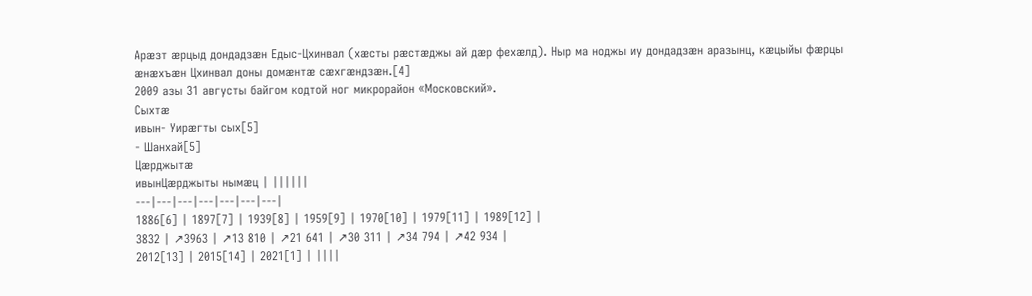Арæзт æрцыд дондадзæн Едыс-Цхинвал (хæсты рæстæджы ай дæр фехæлд). Ныр ма ноджы иу дондадзæн аразынц, кæцыйы фæрцы æнæхъæн Цхинвал доны домæнтæ сæхгæндзæн.[4]
2009 азы 31 августы байгом кодтой ног микрорайон «Московский».
Сыхтæ
ивын- Уирæгты сых[5]
- Шанхай[5]
Цæрджытæ
ивынЦæрджыты нымæц | ||||||
---|---|---|---|---|---|---|
1886[6] | 1897[7] | 1939[8] | 1959[9] | 1970[10] | 1979[11] | 1989[12] |
3832 | ↗3963 | ↗13 810 | ↗21 641 | ↗30 311 | ↗34 794 | ↗42 934 |
2012[13] | 2015[14] | 2021[1] | ||||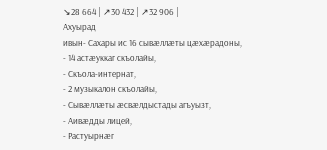↘28 664 | ↗30 432 | ↗32 906 |
Ахуырад
ивын- Сахары ис 16 сывæллæты цæхæрадоны,
- 14 астæуккаг скъолайы,
- Скъола-интернат,
- 2 музыкалон скъолайы,
- Сывæллæты æсвæлдыстады агъуызт,
- Аивæдды лицей,
- Растуырнæг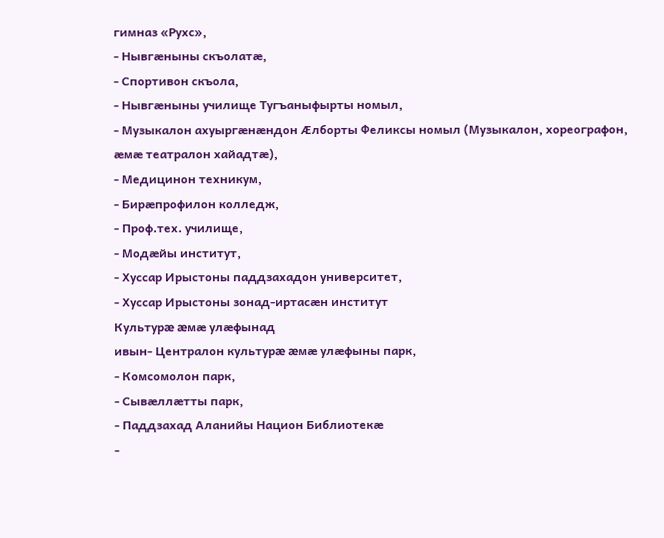гимназ «Рухс»,
- Нывгæныны скъолатæ,
- Спортивон скъола,
- Нывгæныны училище Тугъаныфырты номыл,
- Музыкалон ахуыргæнæндон Æлборты Феликсы номыл (Музыкалон, хореографон, æмæ театралон хайадтæ),
- Медицинон техникум,
- Бирæпрофилон колледж,
- Проф.тех. училище,
- Модæйы институт,
- Хуссар Ирыстоны паддзахадон университет,
- Хуссар Ирыстоны зонад-иртасæн институт
Культурæ æмæ улæфынад
ивын- Централон культурæ æмæ улæфыны парк,
- Комсомолон парк,
- Сывæллæтты парк,
- Паддзахад Аланийы Национ Библиотекæ
-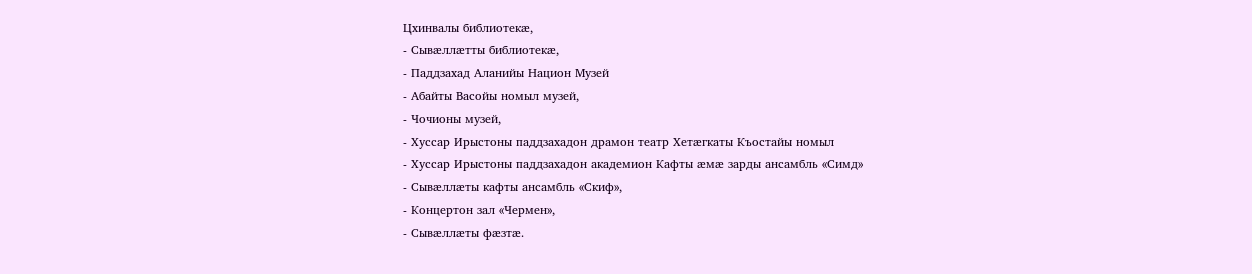Цхинвалы библиотекæ,
- Сывæллæтты библиотекæ,
- Паддзахад Аланийы Национ Музей
- Абайты Васойы номыл музей,
- Чочионы музей,
- Хуссар Ирыстоны паддзахадон драмон театр Хетæгкаты Къостайы номыл
- Хуссар Ирыстоны паддзахадон академион Кафты æмæ зарды ансамбль «Симд»
- Сывæллæты кафты ансамбль «Скиф»,
- Концертон зал «Чермен»,
- Сывæллæты фæзтæ.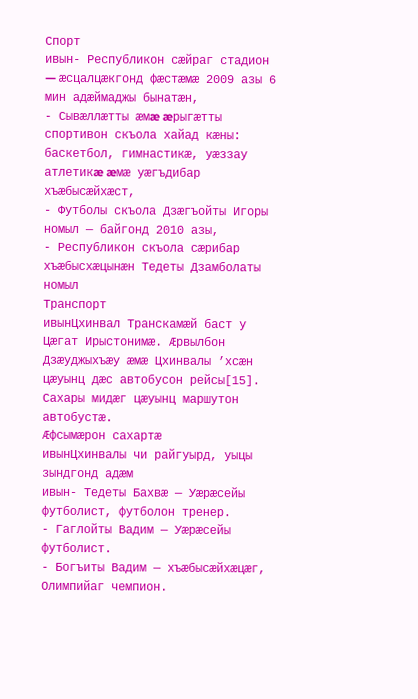Спорт
ивын- Республикон сæйраг стадион — æсцалцæкгонд фæстæмæ 2009 азы 6 мин адæймаджы бынатæн,
- Сывæллæтты æмæ æрыгæтты спортивон скъола хайад кæны: баскетбол, гимнастикæ, уæззау атлетикæ æмæ уæгъдибар хъæбысæйхæст,
- Футболы скъола Дзæгъойты Игоры номыл — байгонд 2010 азы,
- Республикон скъола сæрибар хъæбысхæцынæн Тедеты Дзамболаты номыл
Транспорт
ивынЦхинвал Транскамæй баст у Цæгат Ирыстонимæ. Æрвылбон Дзæуджыхъæу æмæ Цхинвалы ’хсæн цæуынц дæс автобусон рейсы[15]. Сахары мидæг цæуынц маршутон автобустæ.
Æфсымæрон сахартæ
ивынЦхинвалы чи райгуырд, уыцы зындгонд адæм
ивын- Тедеты Бахвæ — Уæрæсейы футболист, футболон тренер.
- Гаглойты Вадим — Уæрæсейы футболист.
- Богъиты Вадим — хъæбысæйхæцæг, Олимпийаг чемпион.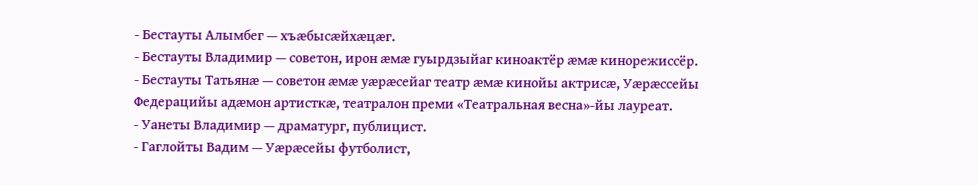- Бестауты Алымбег — хъæбысæйхæцæг.
- Бестауты Владимир — советон, ирон æмæ гуырдзыйаг киноактёр æмæ кинорежиссёр.
- Бестауты Татьянæ — советон æмæ уæрæсейаг театр æмæ кинойы актрисæ, Уæрæссейы Федерацийы адæмон артисткæ, театралон преми «Театральная весна»-йы лауреат.
- Уанеты Владимир — драматург, публицист.
- Гаглойты Вадим — Уæрæсейы футболист,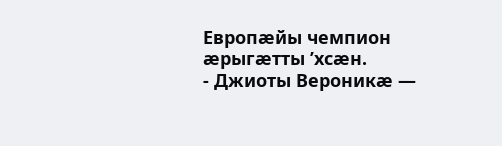Европæйы чемпион æрыгæтты ’хсæн.
- Джиоты Вероникæ —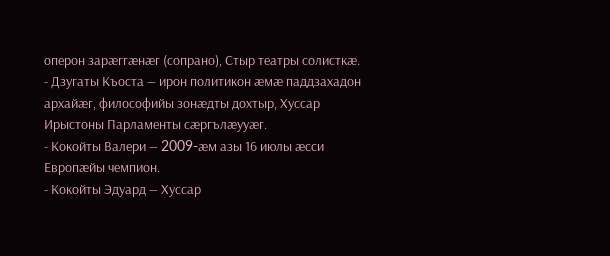оперон зарæггæнæг (сопрано), Стыр театры солисткæ.
- Дзугаты Къоста — ирон политикон æмæ паддзахадон архайæг, философийы зонæдты дохтыр, Хуссар Ирыстоны Парламенты сæргълæууæг.
- Кокойты Валери — 2009-æм азы 16 июлы æсси Европæйы чемпион.
- Кокойты Эдуард — Хуссар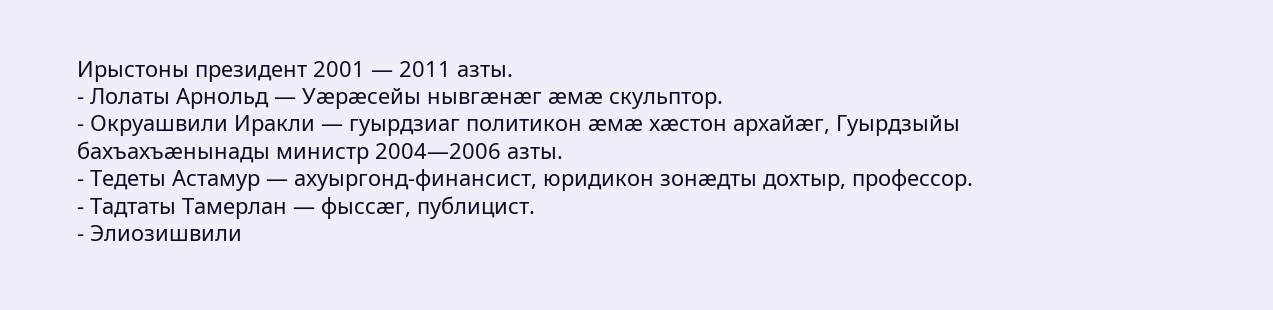Ирыстоны президент 2001 — 2011 азты.
- Лолаты Арнольд — Уæрæсейы нывгæнæг æмæ скульптор.
- Окруашвили Иракли — гуырдзиаг политикон æмæ хæстон архайæг, Гуырдзыйы бахъахъæнынады министр 2004—2006 азты.
- Тедеты Астамур — ахуыргонд-финансист, юридикон зонæдты дохтыр, профессор.
- Тадтаты Тамерлан — фыссæг, публицист.
- Элиозишвили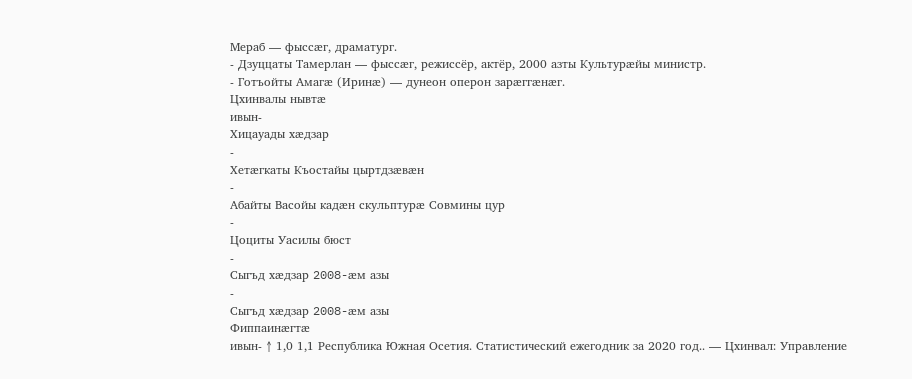Мераб — фыссæг, драматург.
- Дзуццаты Тамерлан — фыссæг, режиссёр, актёр, 2000 азты Культурæйы министр.
- Готъойты Амагæ (Иринæ) — дунеон оперон зарæггæнæг.
Цхинвалы нывтæ
ивын-
Хицауады хæдзар
-
Хетæгкаты Къостайы цыртдзæвæн
-
Абайты Васойы кадæн скульптурæ Совмины цур
-
Цоциты Уасилы бюст
-
Сыгъд хæдзар 2008-æм азы
-
Сыгъд хæдзар 2008-æм азы
Фиппаинæгтæ
ивын- ↑ 1,0 1,1 Республика Южная Осетия. Статистический ежегодник за 2020 год.. — Цхинвал: Управление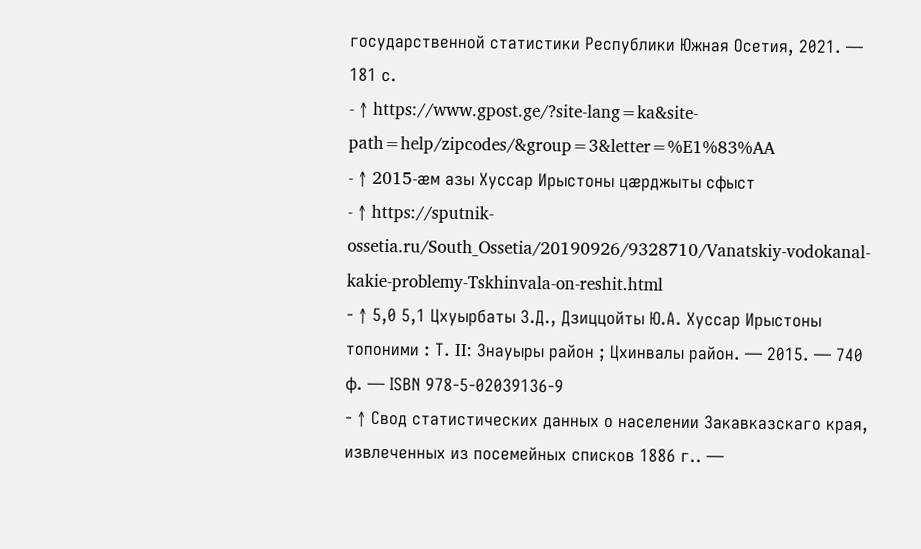государственной статистики Республики Южная Осетия, 2021. — 181 с.
- ↑ https://www.gpost.ge/?site-lang=ka&site-path=help/zipcodes/&group=3&letter=%E1%83%AA
- ↑ 2015-æм азы Хуссар Ирыстоны цæрджыты сфыст
- ↑ https://sputnik-ossetia.ru/South_Ossetia/20190926/9328710/Vanatskiy-vodokanal-kakie-problemy-Tskhinvala-on-reshit.html
- ↑ 5,0 5,1 Цхуырбаты З.Д., Дзиццойты Ю.А. Хуссар Ирыстоны топоними : Т. II: Знауыры район ; Цхинвалы район. — 2015. — 740 ф. — ISВN 978-5-02039136-9
- ↑ Свод статистических данных о населении Закавказскаго края, извлеченных из посемейных списков 1886 г.. —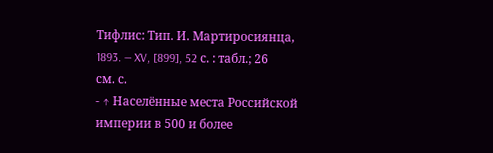Тифлис: Тип. И. Мартиросиянца, 1893. — XV, [899], 52 с. : табл.; 26 см. с.
- ↑ Населённые места Российской империи в 500 и более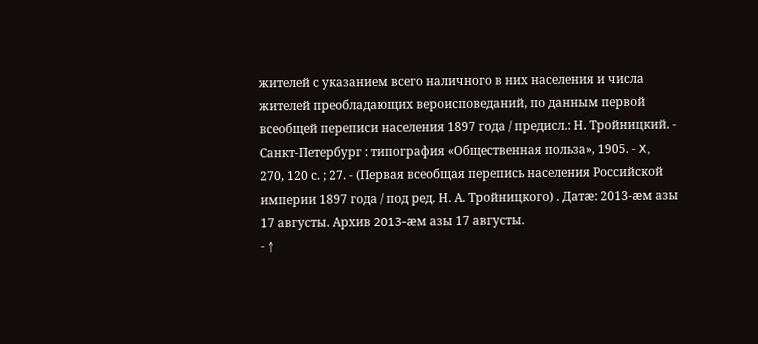жителей с указанием всего наличного в них населения и числа жителей преобладающих вероисповеданий, по данным первой всеобщей переписи населения 1897 года / предисл.: Н. Тройницкий. - Санкт-Петербург : типография «Общественная польза», 1905. - X, 270, 120 с. ; 27. - (Первая всеобщая перепись населения Российской империи 1897 года / под ред. Н. А. Тройницкого) . Датæ: 2013-æм азы 17 августы. Архив 2013-æм азы 17 августы.
- ↑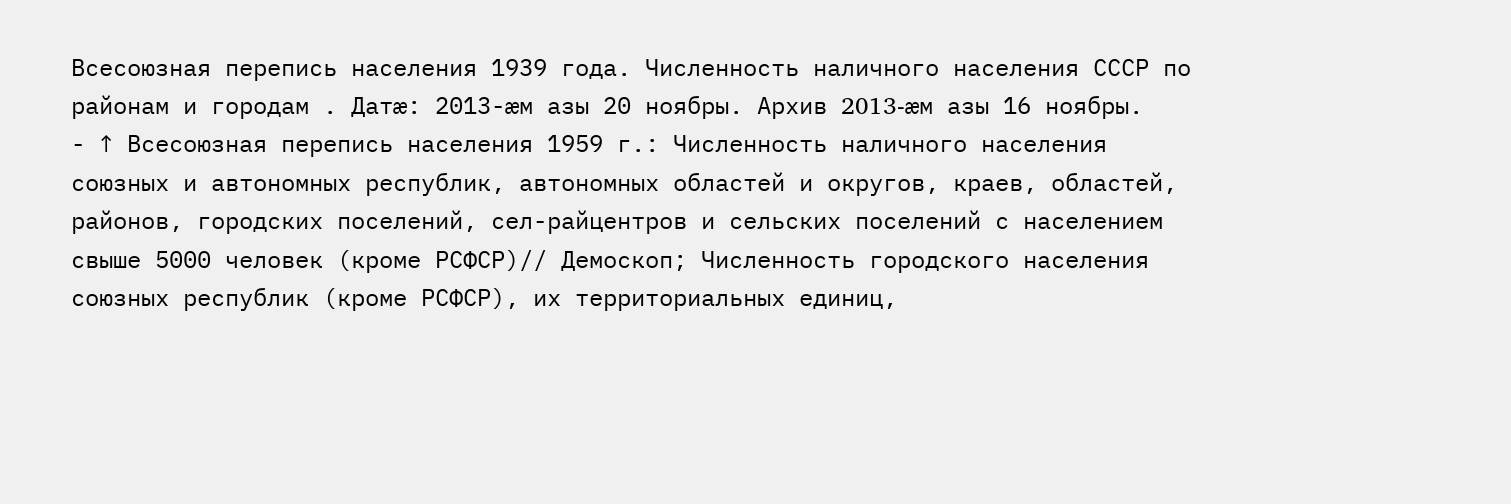Всесоюзная перепись населения 1939 года. Численность наличного населения СССР по районам и городам . Датæ: 2013-æм азы 20 ноябры. Архив 2013-æм азы 16 ноябры.
- ↑ Всесоюзная перепись населения 1959 г.: Численность наличного населения союзных и автономных республик, автономных областей и округов, краев, областей, районов, городских поселений, сел-райцентров и сельских поселений с населением свыше 5000 человек (кроме РСФСР)// Демоскоп; Численность городского населения союзных республик (кроме РСФСР), их территориальных единиц,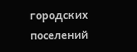городских поселений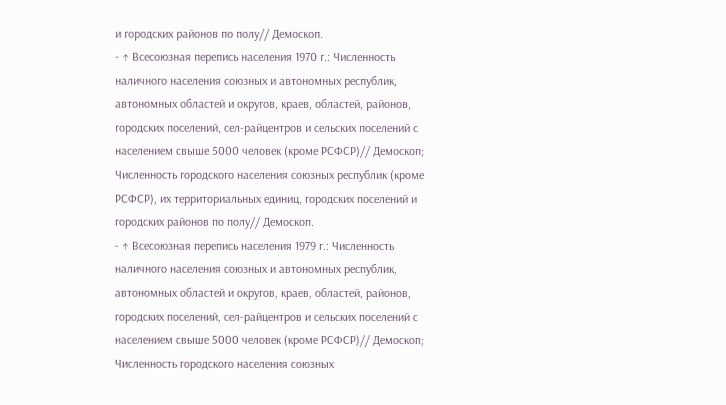и городских районов по полу// Демоскоп.
- ↑ Всесоюзная перепись населения 1970 г.: Численность наличного населения союзных и автономных республик, автономных областей и округов, краев, областей, районов, городских поселений, сел-райцентров и сельских поселений с населением свыше 5000 человек (кроме РСФСР)// Демоскоп; Численность городского населения союзных республик (кроме РСФСР), их территориальных единиц, городских поселений и городских районов по полу// Демоскоп.
- ↑ Всесоюзная перепись населения 1979 г.: Численность наличного населения союзных и автономных республик, автономных областей и округов, краев, областей, районов, городских поселений, сел-райцентров и сельских поселений с населением свыше 5000 человек (кроме РСФСР)// Демоскоп; Численность городского населения союзных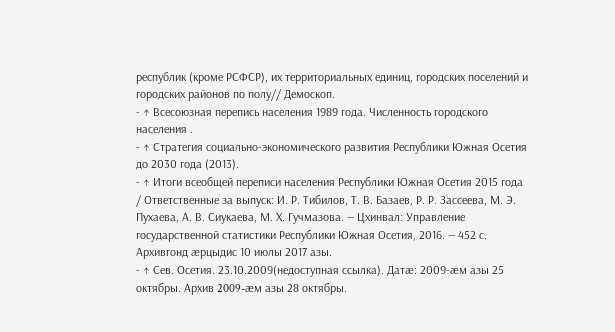республик (кроме РСФСР), их территориальных единиц, городских поселений и городских районов по полу// Демоскоп.
- ↑ Всесоюзная перепись населения 1989 года. Численность городского населения .
- ↑ Стратегия социально-экономического развития Республики Южная Осетия до 2030 года (2013).
- ↑ Итоги всеобщей переписи населения Республики Южная Осетия 2015 года / Ответственные за выпуск: И. Р. Тибилов, Т. В. Базаев, Р. Р. Зассеева, М. Э. Пухаева, А. В. Сиукаева, М. Х. Гучмазова. — Цхинвал: Управление государственной статистики Республики Южная Осетия, 2016. — 452 с. Архивгонд æрцыдис 10 июлы 2017 азы.
- ↑ Сев. Осетия. 23.10.2009(недоступная ссылка). Датæ: 2009-æм азы 25 октябры. Архив 2009-æм азы 28 октябры.